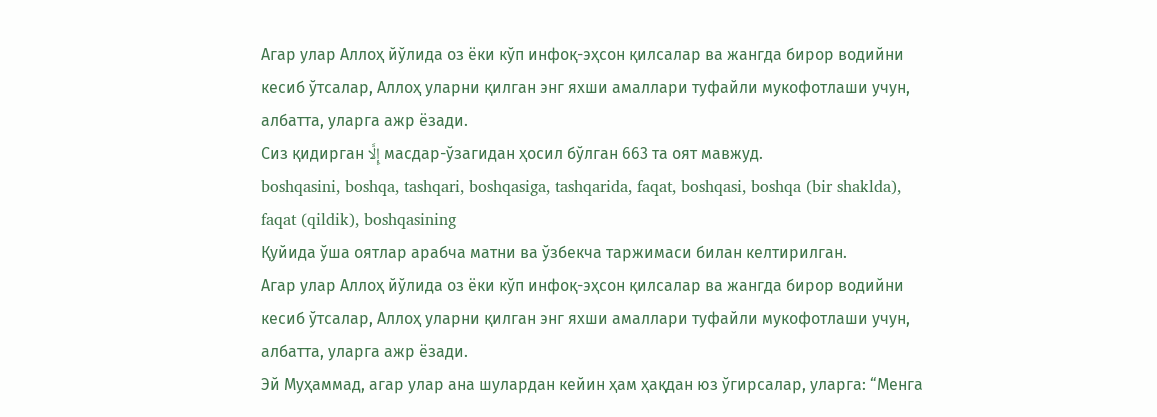Агар улар Аллоҳ йўлида оз ёки кўп инфоқ-эҳсон қилсалар ва жангда бирор водийни кесиб ўтсалар, Аллоҳ уларни қилган энг яхши амаллари туфайли мукофотлаши учун, албатта, уларга ажр ёзади.
Сиз қидирган إِلَّا масдар-ўзагидан ҳосил бўлган 663 та оят мавжуд.
boshqasini, boshqa, tashqari, boshqasiga, tashqarida, faqat, boshqasi, boshqa (bir shaklda), faqat (qildik), boshqasining
Қуйида ўша оятлар арабча матни ва ўзбекча таржимаси билан келтирилган.
Агар улар Аллоҳ йўлида оз ёки кўп инфоқ-эҳсон қилсалар ва жангда бирор водийни кесиб ўтсалар, Аллоҳ уларни қилган энг яхши амаллари туфайли мукофотлаши учун, албатта, уларга ажр ёзади.
Эй Муҳаммад, агар улар ана шулардан кейин ҳам ҳақдан юз ўгирсалар, уларга: “Менга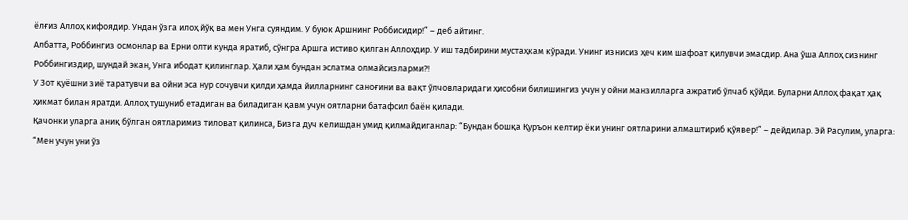ёлғиз Аллоҳ кифоядир. Ундан ўзга илоҳ йўқ ва мен Унга суяндим. У буюк Аршнинг Роббисидир!” – деб айтинг.
Албатта, Роббингиз осмонлар ва Ерни олти кунда яратиб, сўнгра Аршга истиво қилган Аллоҳдир. У иш тадбирини мустаҳкам кўради. Унинг изнисиз ҳеч ким шафоат қилувчи эмасдир. Ана ўша Аллоҳ сизнинг Роббингиздир, шундай экан, Унга ибодат қилинглар. Ҳали ҳам бундан эслатма олмайсизларми?!
У Зот қуёшни зиё таратувчи ва ойни эса нур сочувчи қилди ҳамда йилларнинг саноғини ва вақт ўлчовларидаги ҳисобни билишингиз учун у ойни манзилларга ажратиб ўлчаб қўйди. Буларни Аллоҳ фақат ҳақ ҳикмат билан яратди. Аллоҳ тушуниб етадиган ва биладиган қавм учун оятларни батафсил баён қилади.
Қачонки уларга аниқ бўлган оятларимиз тиловат қилинса, Бизга дуч келишдан умид қилмайдиганлар: “Бундан бошқа Қуръон келтир ёки унинг оятларини алмаштириб қўявер!” – дейдилар. Эй Расулим, уларга: “Мен учун уни ўз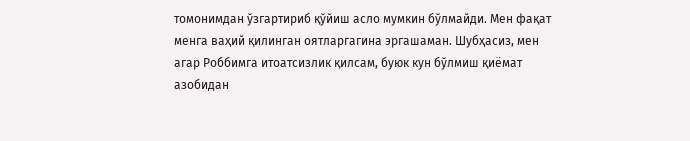томонимдан ўзгартириб қўйиш асло мумкин бўлмайди. Мен фақат менга ваҳий қилинган оятларгагина эргашаман. Шубҳасиз, мен агар Роббимга итоатсизлик қилсам, буюк кун бўлмиш қиёмат азобидан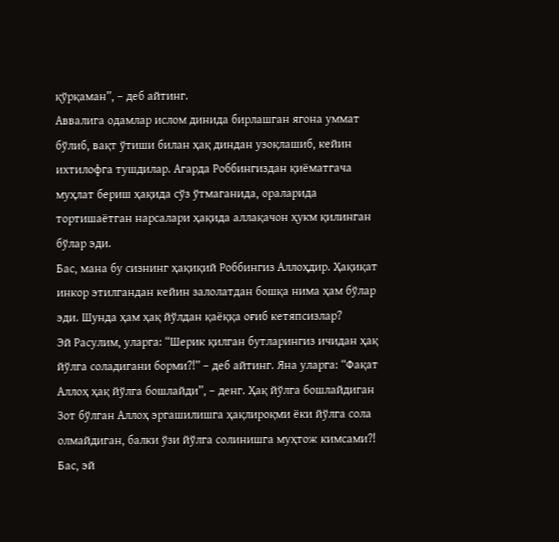қўрқаман”, – деб айтинг.
Аввалига одамлар ислом динида бирлашган ягона уммат бўлиб, вақт ўтиши билан ҳақ диндан узоқлашиб, кейин ихтилофга тушдилар. Агарда Роббингиздан қиёматгача муҳлат бериш ҳақида сўз ўтмаганида, ораларида тортишаётган нарсалари ҳақида аллақачон ҳукм қилинган бўлар эди.
Бас, мана бу сизнинг ҳақиқий Роббингиз Аллоҳдир. Ҳақиқат инкор этилгандан кейин залолатдан бошқа нима ҳам бўлар эди. Шунда ҳам ҳақ йўлдан қаёққа оғиб кетяпсизлар?
Эй Расулим, уларга: “Шерик қилган бутларингиз ичидан ҳақ йўлга соладигани борми?!” – деб айтинг. Яна уларга: “Фақат Аллоҳ ҳақ йўлга бошлайди”, – денг. Ҳақ йўлга бошлайдиган Зот бўлган Аллоҳ эргашилишга ҳақлироқми ёки йўлга сола олмайдиган, балки ўзи йўлга солинишга муҳтож кимсами?! Бас, эй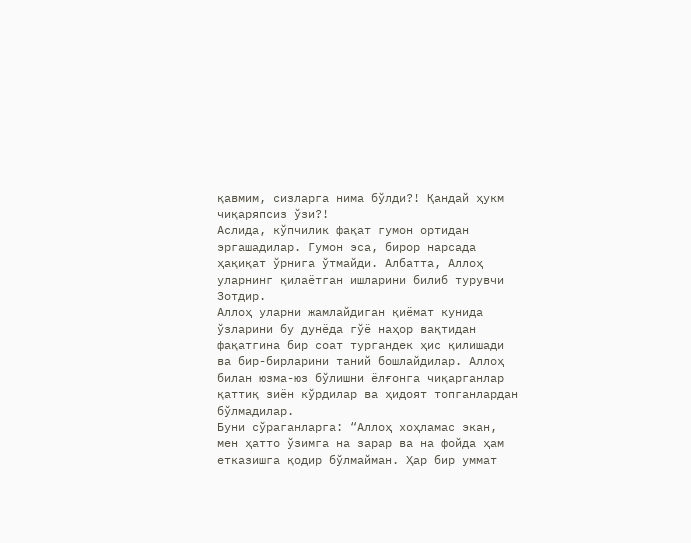қавмим, сизларга нима бўлди?! Қандай ҳукм чиқаряпсиз ўзи?!
Аслида, кўпчилик фақат гумон ортидан эргашадилар. Гумон эса, бирор нарсада ҳақиқат ўрнига ўтмайди. Албатта, Аллоҳ уларнинг қилаётган ишларини билиб турувчи Зотдир.
Аллоҳ уларни жамлайдиган қиёмат кунида ўзларини бу дунёда гўё наҳор вақтидан фақатгина бир соат тургандек ҳис қилишади ва бир-бирларини таний бошлайдилар. Аллоҳ билан юзма-юз бўлишни ёлғонга чиқарганлар қаттиқ зиён кўрдилар ва ҳидоят топганлардан бўлмадилар.
Буни сўраганларга: “Аллоҳ хоҳламас экан, мен ҳатто ўзимга на зарар ва на фойда ҳам етказишга қодир бўлмайман. Ҳар бир уммат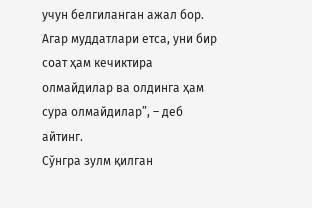учун белгиланган ажал бор. Агар муддатлари етса, уни бир соат ҳам кечиктира олмайдилар ва олдинга ҳам сура олмайдилар”, – деб айтинг.
Сўнгра зулм қилган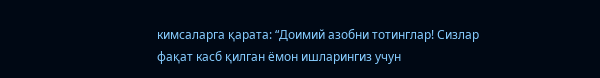кимсаларга қарата: “Доимий азобни тотинглар! Сизлар фақат касб қилган ёмон ишларингиз учун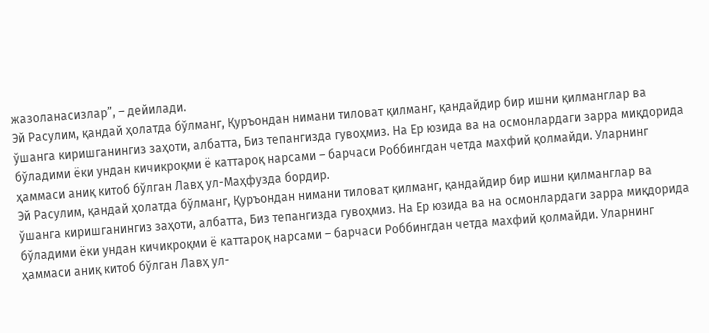жазоланасизлар”, – дейилади.
Эй Расулим, қандай ҳолатда бўлманг, Қуръондан нимани тиловат қилманг, қандайдир бир ишни қилманглар ва ўшанга киришганингиз заҳоти, албатта, Биз тепангизда гувоҳмиз. На Ер юзида ва на осмонлардаги зарра миқдорида бўладими ёки ундан кичикроқми ё каттароқ нарсами – барчаси Роббингдан четда махфий қолмайди. Уларнинг ҳаммаси аниқ китоб бўлган Лавҳ ул-Маҳфузда бордир.
Эй Расулим, қандай ҳолатда бўлманг, Қуръондан нимани тиловат қилманг, қандайдир бир ишни қилманглар ва ўшанга киришганингиз заҳоти, албатта, Биз тепангизда гувоҳмиз. На Ер юзида ва на осмонлардаги зарра миқдорида бўладими ёки ундан кичикроқми ё каттароқ нарсами – барчаси Роббингдан четда махфий қолмайди. Уларнинг ҳаммаси аниқ китоб бўлган Лавҳ ул-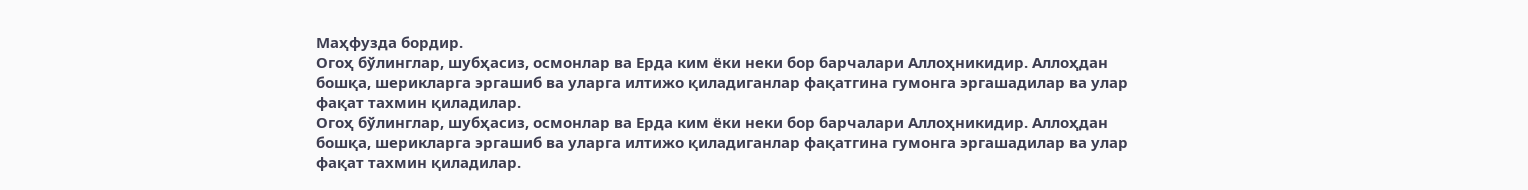Маҳфузда бордир.
Огоҳ бўлинглар, шубҳасиз, осмонлар ва Ерда ким ёки неки бор барчалари Аллоҳникидир. Аллоҳдан бошқа, шерикларга эргашиб ва уларга илтижо қиладиганлар фақатгина гумонга эргашадилар ва улар фақат тахмин қиладилар.
Огоҳ бўлинглар, шубҳасиз, осмонлар ва Ерда ким ёки неки бор барчалари Аллоҳникидир. Аллоҳдан бошқа, шерикларга эргашиб ва уларга илтижо қиладиганлар фақатгина гумонга эргашадилар ва улар фақат тахмин қиладилар.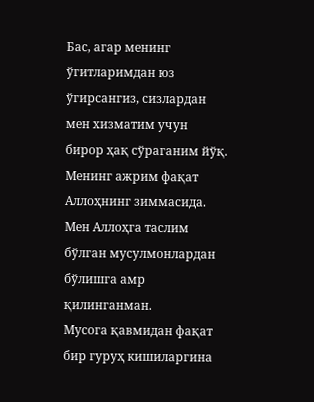Бас, агар менинг ўгитларимдан юз ўгирсангиз, сизлардан мен хизматим учун бирор ҳақ сўраганим йўқ. Менинг ажрим фақат Аллоҳнинг зиммасида. Мен Аллоҳга таслим бўлган мусулмонлардан бўлишга амр қилинганман.
Мусога қавмидан фақат бир гуруҳ кишиларгина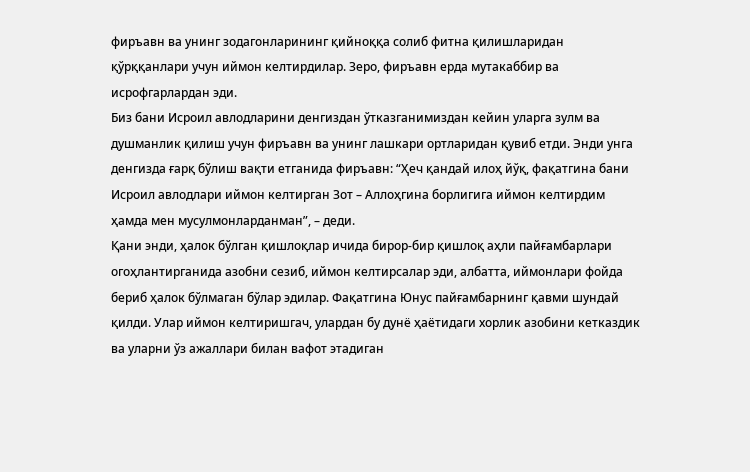фиръавн ва унинг зодагонларининг қийноққа солиб фитна қилишларидан қўрққанлари учун иймон келтирдилар. Зеро, фиръавн ерда мутакаббир ва исрофгарлардан эди.
Биз бани Исроил авлодларини денгиздан ўтказганимиздан кейин уларга зулм ва душманлик қилиш учун фиръавн ва унинг лашкари ортларидан қувиб етди. Энди унга денгизда ғарқ бўлиш вақти етганида фиръавн: “Ҳеч қандай илоҳ йўқ, фақатгина бани Исроил авлодлари иймон келтирган Зот – Аллоҳгина борлигига иймон келтирдим ҳамда мен мусулмонларданман”, – деди.
Қани энди, ҳалок бўлган қишлоқлар ичида бирор-бир қишлоқ аҳли пайғамбарлари огоҳлантирганида азобни сезиб, иймон келтирсалар эди, албатта, иймонлари фойда бериб ҳалок бўлмаган бўлар эдилар. Фақатгина Юнус пайғамбарнинг қавми шундай қилди. Улар иймон келтиришгач, улардан бу дунё ҳаётидаги хорлик азобини кетказдик ва уларни ўз ажаллари билан вафот этадиган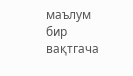маълум бир вақтгача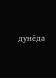дунёда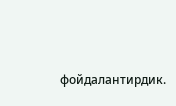фойдалантирдик.